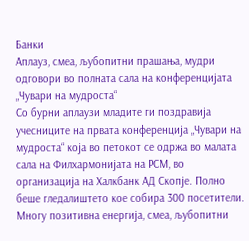Банки
Аплауз, смеа, љубопитни прашања, мудри одговори во полната сала на конференцијата „Чувари на мудроста“
Со бурни аплаузи младите ги поздравија учесниците на првата конференција „Чувари на мудроста“ која во петокот се одржа во малата сала на Филхармонијата на РСМ, во организација на Халкбанк АД Скопје. Полно беше гледалиштето кое собира 300 посетители. Многу позитивна енергија, смеа, љубопитни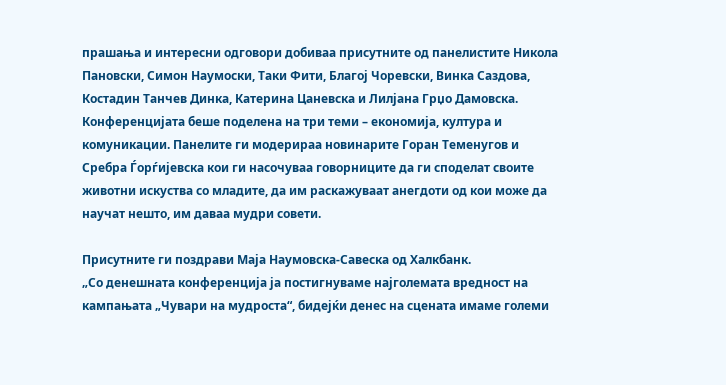прашања и интересни одговори добиваа присутните од панелистите Никола Пановски, Симон Наумоски, Таки Фити, Благој Чоревски, Винка Саздова, Костадин Танчев Динка, Катерина Цаневска и Лилјана Грџо Дамовска.
Конференцијата беше поделена на три теми – економија, култура и комуникации. Панелите ги модерираа новинарите Горан Теменугов и Сребра Ѓорѓијевска кои ги насочуваа говорниците да ги споделат своите животни искуства со младите, да им раскажуваат анегдоти од кои може да научат нешто, им даваа мудри совети.

Присутните ги поздрави Маја Наумовска-Савеска од Халкбанк.
„Со денешната конференција ја постигнуваме најголемата вредност на кампањата „Чувари на мудроста“, бидејќи денес на сцената имаме големи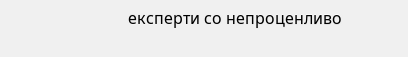експерти со непроценливо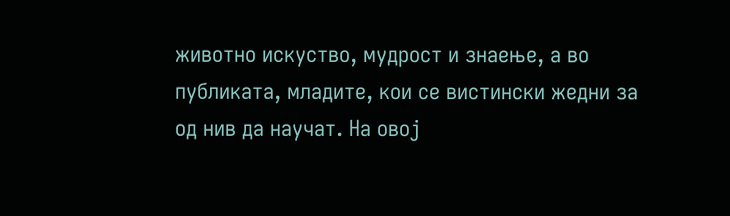животно искуство, мудрост и знаење, а во публиката, младите, кои се вистински жедни за од нив да научат. На овој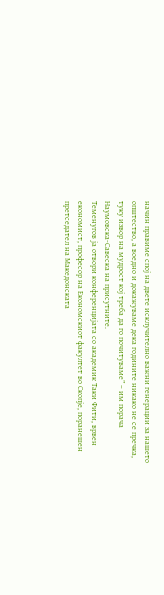начин правиме спој на двете исклучително важни генерации за нашето општество, а воедно и докажуваме дека годините никако не се пречка, туку извор на мудрост кој треба да го почитуваме” – им порача Наумовска-Савеска на присутните.
Теменугов ја отвори конференцијата со академик Таки Фити, врвен економист, професор на Економскиот факултет во Скопје, поранешен претседател на Македонската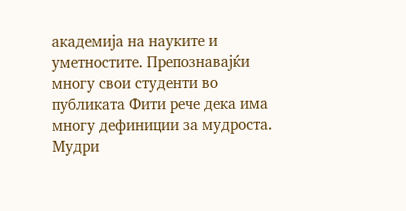академија на науките и уметностите. Препознавајќи многу свои студенти во публиката Фити рече дека има многу дефиниции за мудроста. Мудри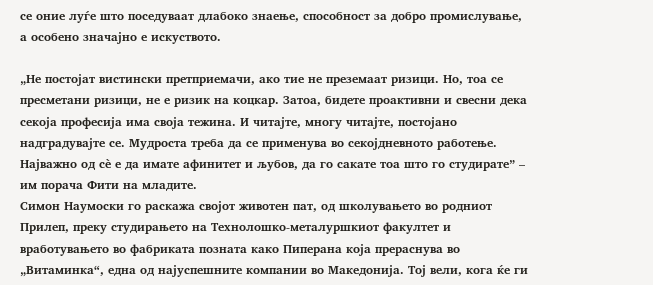се оние луѓе што поседуваат длабоко знаење, способност за добро промислување, а особено значајно е искуството.

„Не постојат вистински претприемачи, ако тие не преземаат ризици. Но, тоа се пресметани ризици, не е ризик на коцкар. Затоа, бидете проактивни и свесни дека секоја професија има своја тежина. И читајте, многу читајте, постојано надградувајте се. Мудроста треба да се применува во секојдневното работење. Најважно од сè е да имате афинитет и љубов, да го сакате тоа што го студирате” – им порача Фити на младите.
Симон Наумоски го раскажа својот животен пат, од школувањето во родниот Прилеп, преку студирањето на Технолошко-металуршкиот факултет и вработувањето во фабриката позната како Пиперана која прераснува во „Витаминка“, една од најуспешните компании во Македонија. Тој вели, кога ќе ги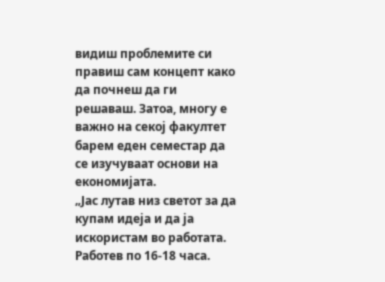видиш проблемите си правиш сам концепт како да почнеш да ги решаваш. Затоа, многу е важно на секој факултет барем еден семестар да се изучуваат основи на економијата.
„Јас лутав низ светот за да купам идеја и да ја искористам во работата. Работев по 16-18 часа.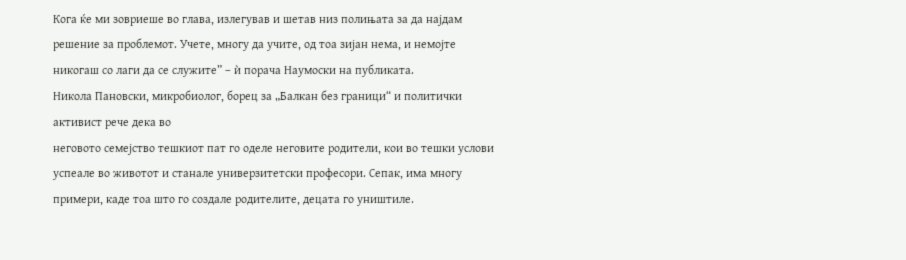Кога ќе ми зовриеше во глава, излегував и шетав низ полињата за да најдам решение за проблемот. Учете, многу да учите, од тоа зијан нема, и немојте никогаш со лаги да се служите” – ѝ порача Наумоски на публиката.
Никола Пановски, микробиолог, борец за „Балкан без граници“ и политички активист рече дека во
неговото семејство тешкиот пат го оделе неговите родители, кои во тешки услови успеале во животот и станале универзитетски професори. Сепак, има многу примери, каде тоа што го создале родителите, децата го уништиле.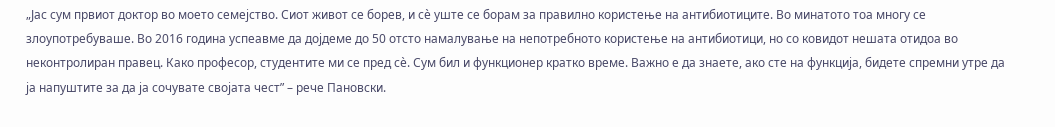„Јас сум првиот доктор во моето семејство. Сиот живот се борев, и сè уште се борам за правилно користење на антибиотиците. Во минатото тоа многу се злоупотребуваше. Во 2016 година успеавме да дојдеме до 50 отсто намалување на непотребното користење на антибиотици, но со ковидот нешата отидоа во неконтролиран правец. Како професор, студентите ми се пред сè. Сум бил и функционер кратко време. Важно е да знаете, ако сте на функција, бидете спремни утре да ја напуштите за да ја сочувате својата чест” – рече Пановски.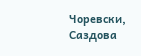Чоревски, Саздова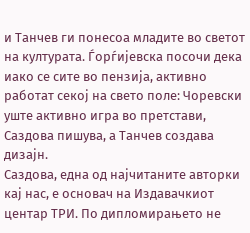и Танчев ги понесоа младите во светот на културата. Ѓорѓијевска посочи дека иако се сите во пензија, активно работат секој на свето поле: Чоревски уште активно игра во претстави, Саздова пишува, а Танчев создава дизајн.
Саздова, една од најчитаните авторки кај нас, е основач на Издавачкиот центар ТРИ. По дипломирањето не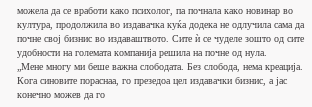можела да се вработи како психолог, па почнала како новинар во култура, продолжила во издавачка куќа додека не одлучила сама да почне свој бизнис во издаваштвото. Сите ѝ се чуделе зошто од сите удобности на големата компанија решила на почне од нула.
„Мене многу ми беше важна слободата. Без слобода, нема креација. Кога синовите пораснаа, го презедоа цел издавачки бизнис, а јас конечно можев да го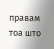правам тоа што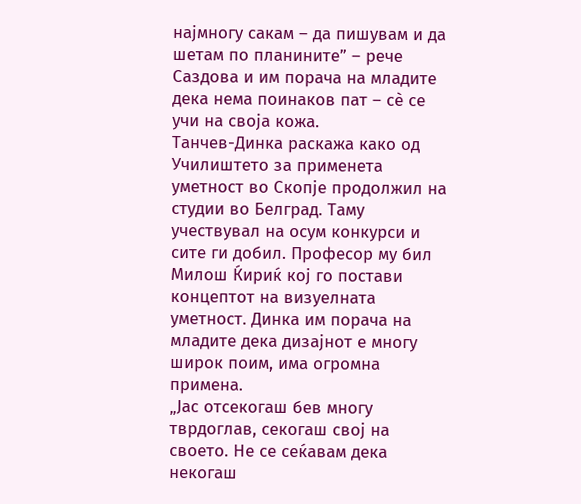најмногу сакам – да пишувам и да шетам по планините” – рече Саздова и им порача на младите дека нема поинаков пат – сè се учи на своја кожа.
Танчев-Динка раскажа како од Училиштето за применета уметност во Скопје продолжил на студии во Белград. Таму учествувал на осум конкурси и сите ги добил. Професор му бил Милош Ќириќ кој го постави концептот на визуелната уметност. Динка им порача на младите дека дизајнот е многу широк поим, има огромна примена.
„Јас отсекогаш бев многу тврдоглав, секогаш свој на своето. Не се сеќавам дека некогаш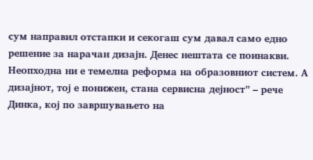сум направил отстапки и секогаш сум давал само едно решение за нарачан дизајн. Денес нештата се поинакви. Неопходна ни е темелна реформа на образовниот систем. А дизајнот, тој е понижен, стана сервисна дејност” – рече Динка, кој по завршувањето на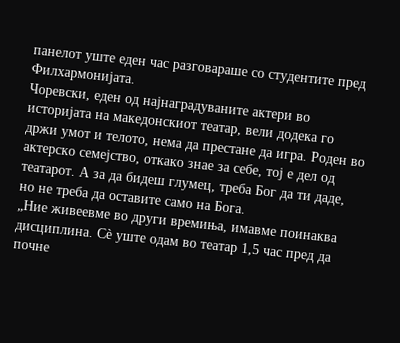панелот уште еден час разговараше со студентите пред Филхармонијата.
Чоревски, еден од најнаградуваните актери во историјата на македонскиот театар, вели додека го држи умот и телото, нема да престане да игра. Роден во актерско семејство, откако знае за себе, тој е дел од театарот. А за да бидеш глумец, треба Бог да ти даде, но не треба да оставите само на Бога.
„Ние живеевме во други времиња, имавме поинаква дисциплина. Сè уште одам во театар 1,5 час пред да почне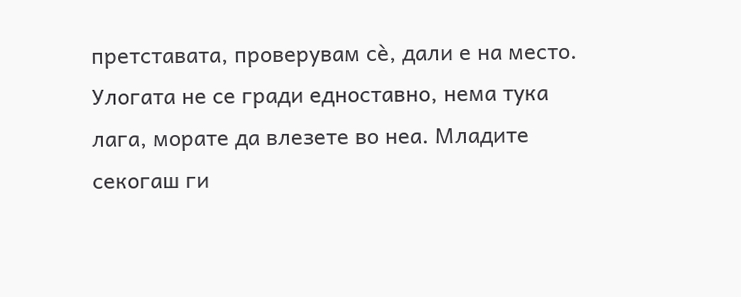претставата, проверувам сè, дали е на место. Улогата не се гради едноставно, нема тука лага, морате да влезете во неа. Младите секогаш ги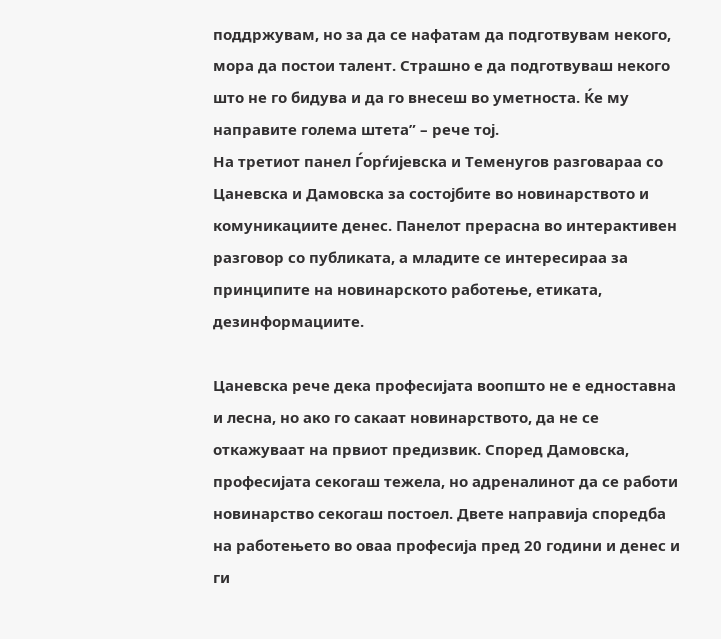поддржувам, но за да се нафатам да подготвувам некого, мора да постои талент. Страшно е да подготвуваш некого што не го бидува и да го внесеш во уметноста. Ќе му направите голема штета” – рече тој.
На третиот панел Ѓорѓијевска и Теменугов разговараа со Цаневска и Дамовска за состојбите во новинарството и комуникациите денес. Панелот прерасна во интерактивен разговор со публиката, а младите се интересираа за принципите на новинарското работење, етиката, дезинформациите.

Цаневска рече дека професијата воопшто не е едноставна и лесна, но ако го сакаат новинарството, да не се откажуваат на првиот предизвик. Според Дамовска, професијата секогаш тежела, но адреналинот да се работи новинарство секогаш постоел. Двете направија споредба на работењето во оваа професија пред 20 години и денес и ги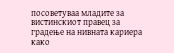посоветуваа младите за вистинскиот правец за градење на нивната кариера како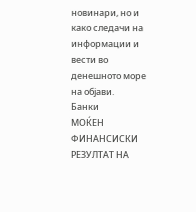новинари, но и како следачи на информации и вести во денешното море на објави.
Банки
МОЌЕН ФИНАНСИСКИ РЕЗУЛТАТ НА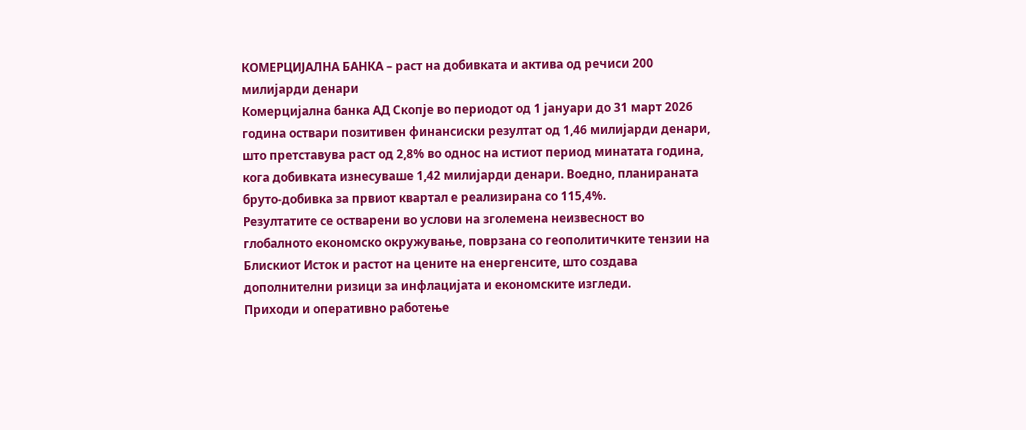КОМЕРЦИЈАЛНА БАНКА – раст на добивката и актива од речиси 200 милијарди денари
Комерцијална банка АД Скопје во периодот од 1 јануари до 31 март 2026 година оствари позитивен финансиски резултат од 1,46 милијарди денари, што претставува раст од 2,8% во однос на истиот период минатата година, кога добивката изнесуваше 1,42 милијарди денари. Воедно, планираната бруто-добивка за првиот квартал е реализирана со 115,4%.
Резултатите се остварени во услови на зголемена неизвесност во глобалното економско окружување, поврзана со геополитичките тензии на Блискиот Исток и растот на цените на енергенсите, што создава дополнителни ризици за инфлацијата и економските изгледи.
Приходи и оперативно работење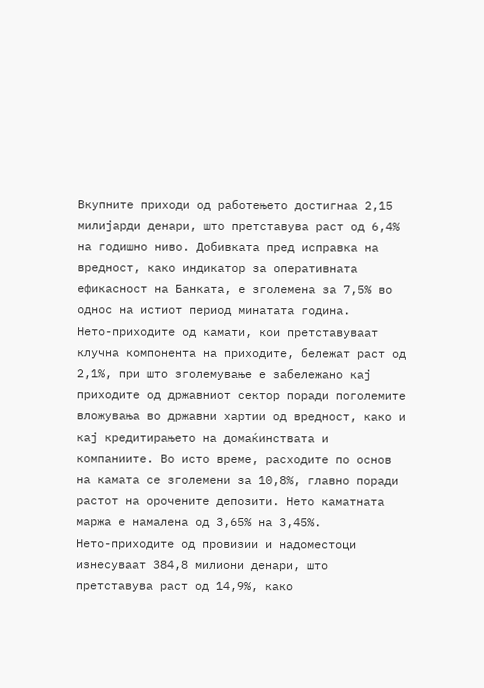Вкупните приходи од работењето достигнаа 2,15 милијарди денари, што претставува раст од 6,4% на годишно ниво. Добивката пред исправка на вредност, како индикатор за оперативната ефикасност на Банката, е зголемена за 7,5% во однос на истиот период минатата година.
Нето-приходите од камати, кои претставуваат клучна компонента на приходите, бележат раст од 2,1%, при што зголемување е забележано кај приходите од државниот сектор поради поголемите вложувања во државни хартии од вредност, како и кај кредитирањето на домаќинствата и компаниите. Во исто време, расходите по основ на камата се зголемени за 10,8%, главно поради растот на орочените депозити. Нето каматната маржа е намалена од 3,65% на 3,45%.
Нето-приходите од провизии и надоместоци изнесуваат 384,8 милиони денари, што претставува раст од 14,9%, како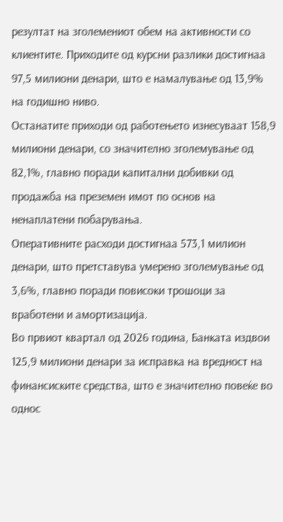резултат на зголемениот обем на активности со клиентите. Приходите од курсни разлики достигнаа 97,5 милиони денари, што е намалување од 13,9% на годишно ниво.
Останатите приходи од работењето изнесуваат 158,9 милиони денари, со значително зголемување од 82,1%, главно поради капитални добивки од продажба на преземен имот по основ на ненаплатени побарувања.
Оперативните расходи достигнаа 573,1 милион денари, што претставува умерено зголемување од 3,6%, главно поради повисоки трошоци за вработени и амортизација.
Во првиот квартал од 2026 година, Банката издвои 125,9 милиони денари за исправка на вредност на финансиските средства, што е значително повеќе во однос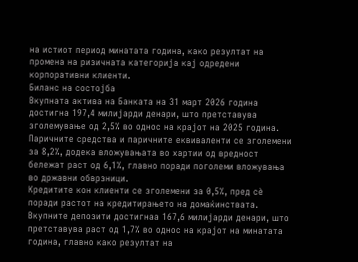на истиот период минатата година, како резултат на промена на ризичната категорија кај одредени корпоративни клиенти.
Биланс на состојба
Вкупната актива на Банката на 31 март 2026 година достигна 197,4 милијарди денари, што претставува зголемување од 2,5% во однос на крајот на 2025 година.
Паричните средства и паричните еквиваленти се зголемени за 8,2%, додека вложувањата во хартии од вредност бележат раст од 6,1%, главно поради поголеми вложувања во државни обврзници.
Кредитите кон клиенти се зголемени за 0,5%, пред сè поради растот на кредитирањето на домаќинствата.
Вкупните депозити достигнаа 167,6 милијарди денари, што претставува раст од 1,7% во однос на крајот на минатата година, главно како резултат на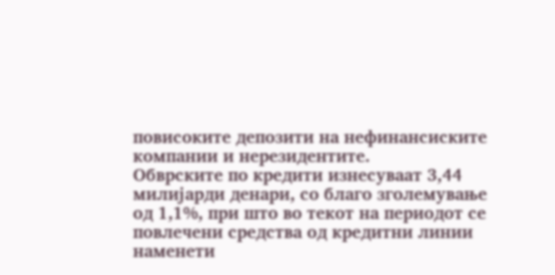повисоките депозити на нефинансиските компании и нерезидентите.
Обврските по кредити изнесуваат 3,44 милијарди денари, со благо зголемување од 1,1%, при што во текот на периодот се повлечени средства од кредитни линии наменети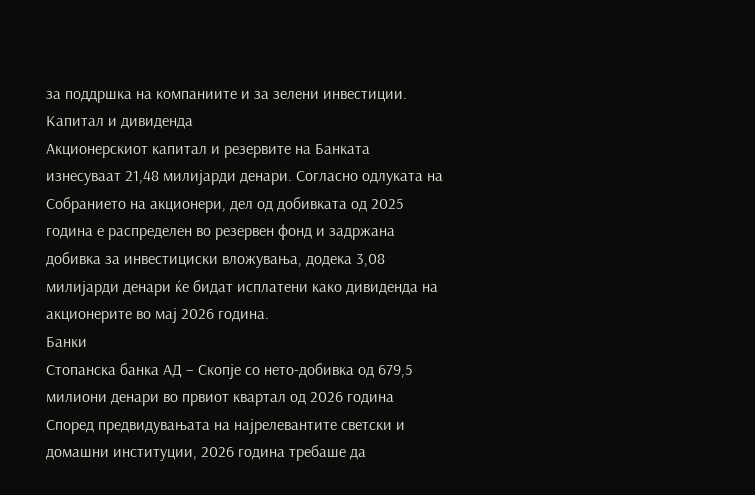за поддршка на компаниите и за зелени инвестиции.
Капитал и дивиденда
Акционерскиот капитал и резервите на Банката изнесуваат 21,48 милијарди денари. Согласно одлуката на Собранието на акционери, дел од добивката од 2025 година е распределен во резервен фонд и задржана добивка за инвестициски вложувања, додека 3,08 милијарди денари ќе бидат исплатени како дивиденда на акционерите во мај 2026 година.
Банки
Стопанска банка АД – Скопје со нето-добивка од 679,5 милиони денари во првиот квартал од 2026 година
Според предвидувањата на најрелевантите светски и домашни институции, 2026 година требаше да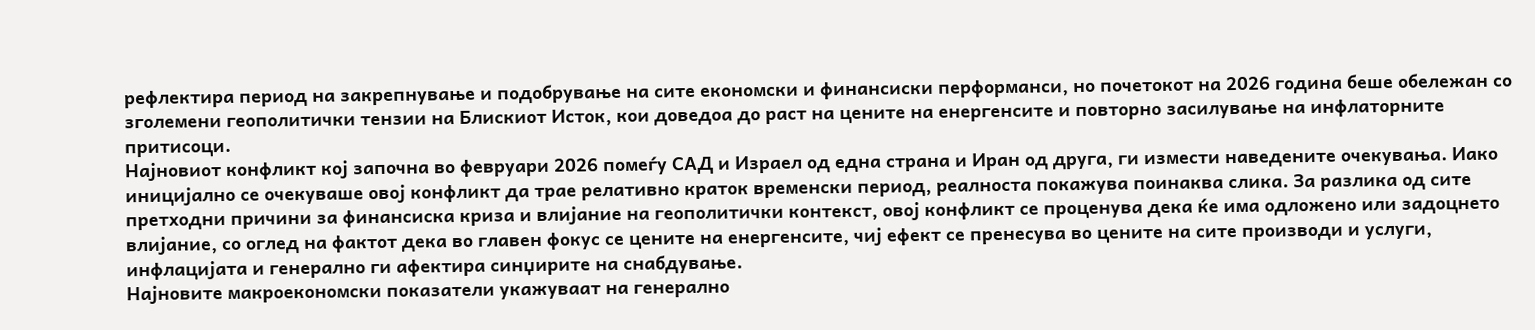рефлектира период на закрепнување и подобрување на сите економски и финансиски перформанси, но почетокот на 2026 година беше обележан со зголемени геополитички тензии на Блискиот Исток, кои доведоа до раст на цените на енергенсите и повторно засилување на инфлаторните притисоци.
Најновиот конфликт кој започна во февруари 2026 помеѓу САД и Израел од една страна и Иран од друга, ги измести наведените очекувања. Иако иницијално се очекуваше овој конфликт да трае релативно краток временски период, реалноста покажува поинаква слика. За разлика од сите претходни причини за финансиска криза и влијание на геополитички контекст, овој конфликт се проценува дека ќе има одложено или задоцнето влијание, со оглед на фактот дека во главен фокус се цените на енергенсите, чиј ефект се пренесува во цените на сите производи и услуги, инфлацијата и генерално ги афектира синџирите на снабдување.
Најновите макроекономски показатели укажуваат на генерално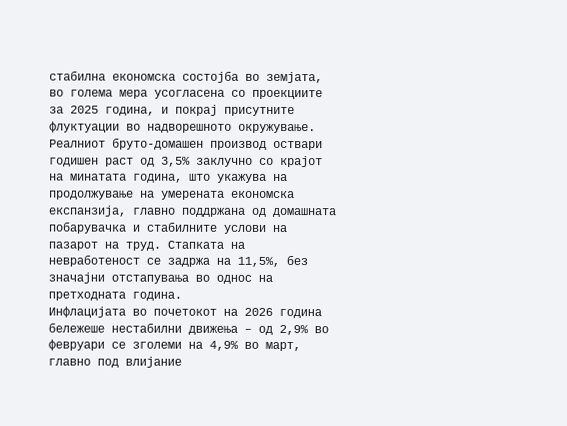стабилна економска состојба во земјата, во голема мера усогласена со проекциите за 2025 година, и покрај присутните флуктуации во надворешното окружување. Реалниот бруто-домашен производ оствари годишен раст од 3,5% заклучно со крајот на минатата година, што укажува на продолжување на умерената економска експанзија, главно поддржана од домашната побарувачка и стабилните услови на пазарот на труд. Стапката на невработеност се задржа на 11,5%, без значајни отстапувања во однос на претходната година.
Инфлацијата во почетокот на 2026 година бележеше нестабилни движења – од 2,9% во февруари се зголеми на 4,9% во март, главно под влијание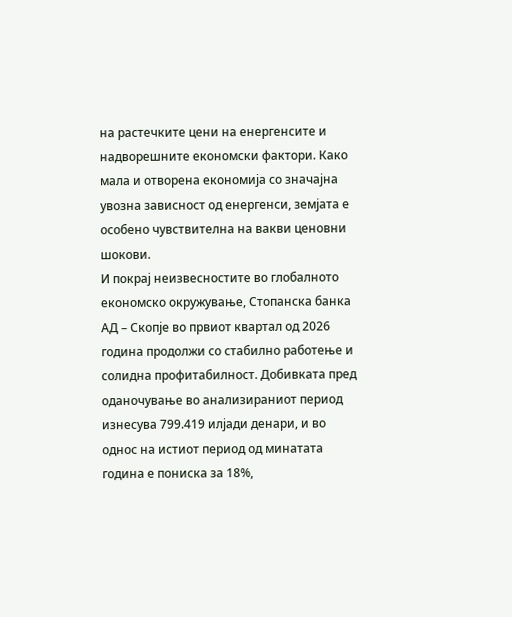на растечките цени на енергенсите и надворешните економски фактори. Како мала и отворена економија со значајна увозна зависност од енергенси, земјата е особено чувствителна на вакви ценовни шокови.
И покрај неизвесностите во глобалното економско окружување, Стопанска банка АД – Скопје во првиот квартал од 2026 година продолжи со стабилно работење и солидна профитабилност. Добивката пред оданочување во анализираниот период изнесува 799.419 илјади денари, и во однос на истиот период од минатата година е пониска за 18%,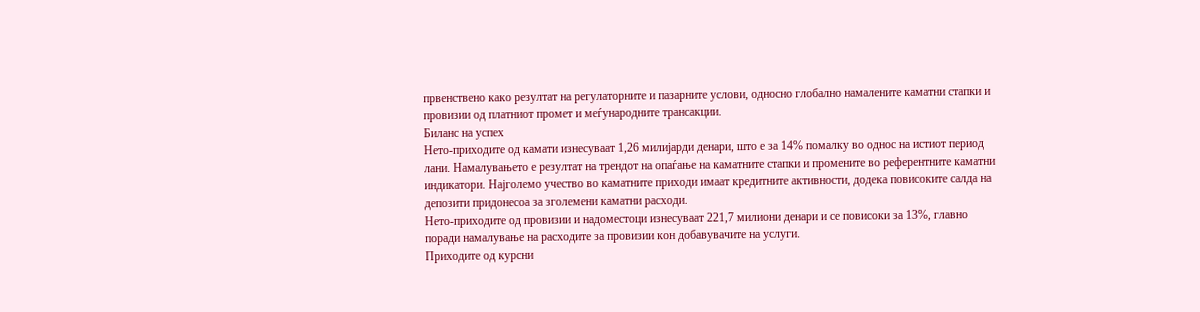првенствено како резултат на регулаторните и пазарните услови, односно глобално намалените каматни стапки и провизии од платниот промет и меѓународните трансакции.
Биланс на успех
Нето-приходите од камати изнесуваат 1,26 милијарди денари, што е за 14% помалку во однос на истиот период лани. Намалувањето е резултат на трендот на опаѓање на каматните стапки и промените во референтните каматни индикатори. Најголемо учество во каматните приходи имаат кредитните активности, додека повисоките салда на депозити придонесоа за зголемени каматни расходи.
Нето-приходите од провизии и надоместоци изнесуваат 221,7 милиони денари и се повисоки за 13%, главно поради намалување на расходите за провизии кон добавувачите на услуги.
Приходите од курсни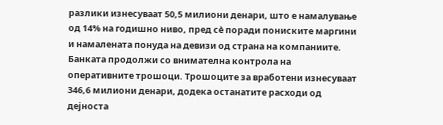разлики изнесуваат 50,5 милиони денари, што е намалување од 14% на годишно ниво, пред сè поради пониските маргини и намалената понуда на девизи од страна на компаниите.
Банката продолжи со внимателна контрола на оперативните трошоци. Трошоците за вработени изнесуваат 346,6 милиони денари, додека останатите расходи од дејноста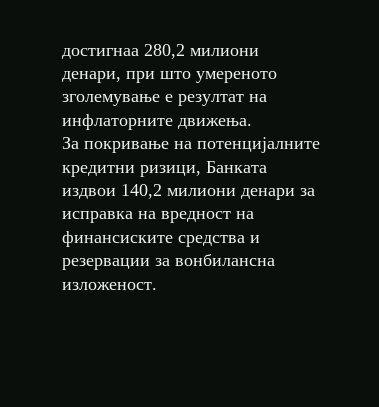достигнаа 280,2 милиони денари, при што умереното зголемување е резултат на инфлаторните движења.
За покривање на потенцијалните кредитни ризици, Банката издвои 140,2 милиони денари за исправка на вредност на финансиските средства и резервации за вонбилансна изложеност.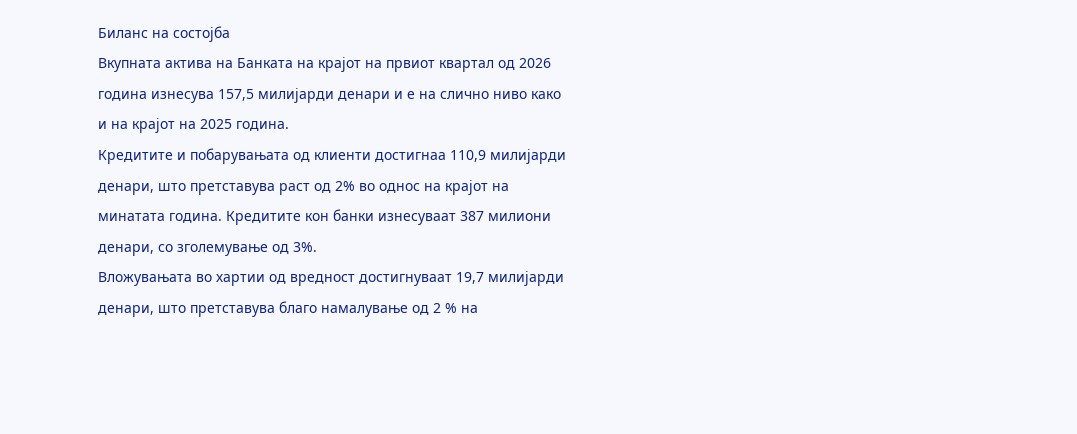Биланс на состојба
Вкупната актива на Банката на крајот на првиот квартал од 2026 година изнесува 157,5 милијарди денари и е на слично ниво како и на крајот на 2025 година.
Кредитите и побарувањата од клиенти достигнаа 110,9 милијарди денари, што претставува раст од 2% во однос на крајот на минатата година. Кредитите кон банки изнесуваат 387 милиони денари, со зголемување од 3%.
Вложувањата во хартии од вредност достигнуваат 19,7 милијарди денари, што претставува благо намалување од 2 % на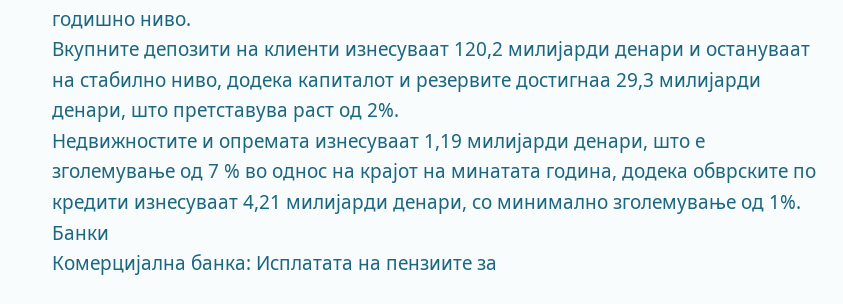годишно ниво.
Вкупните депозити на клиенти изнесуваат 120,2 милијарди денари и остануваат на стабилно ниво, додека капиталот и резервите достигнаа 29,3 милијарди денари, што претставува раст од 2%.
Недвижностите и опремата изнесуваат 1,19 милијарди денари, што е зголемување од 7 % во однос на крајот на минатата година, додека обврските по кредити изнесуваат 4,21 милијарди денари, со минимално зголемување од 1%.
Банки
Комерцијална банка: Исплатата на пензиите за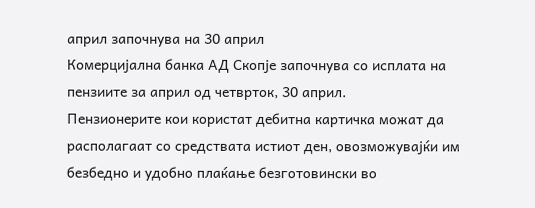април започнува на 30 април
Комерцијална банка АД Скопје започнува со исплата на пензиите за април од четврток, 30 април.
Пензионерите кои користат дебитна картичка можат да располагаат со средствата истиот ден, овозможувајќи им безбедно и удобно плаќање безготовински во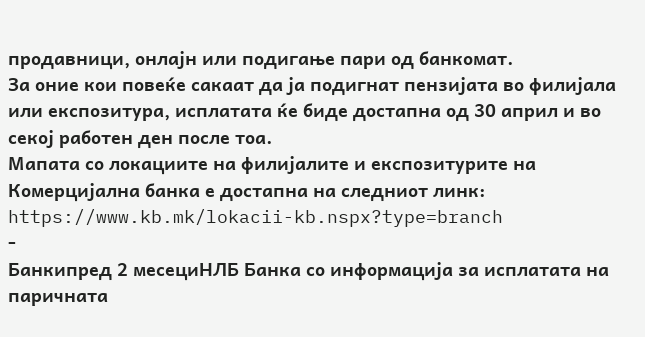продавници, онлајн или подигање пари од банкомат.
За оние кои повеќе сакаат да ја подигнат пензијата во филијала или експозитура, исплатата ќе биде достапна од 30 април и во секој работен ден после тоа.
Мапата со локациите на филијалите и експозитурите на Комерцијална банка е достапна на следниот линк: https://www.kb.mk/lokacii-kb.nspx?type=branch
-
Банкипред 2 месециНЛБ Банка со информација за исплатата на паричната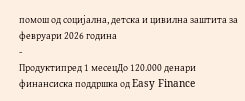помош од социјална, детска и цивилна заштита за февруари 2026 година
-
Продуктипред 1 месецДо 120.000 денари финансиска поддршка од Easy Finance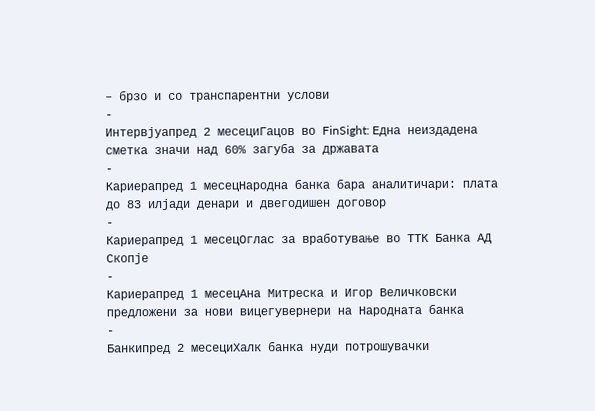– брзо и со транспарентни услови
-
Интервјуапред 2 месециГацов во FinSight: Една неиздадена сметка значи над 60% загуба за државата
-
Кариерапред 1 месецНародна банка бара аналитичари: плата до 83 илјади денари и двегодишен договор
-
Кариерапред 1 месецОглас за вработување во ТТК Банка АД Скопје
-
Кариерапред 1 месецАна Митреска и Игор Величковски предложени за нови вицегувернери на Народната банка
-
Банкипред 2 месециХалк банка нуди потрошувачки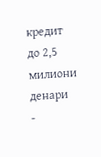кредит до 2,5 милиони денари
-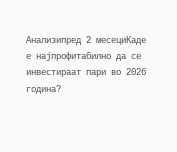Анализипред 2 месециКаде е најпрофитабилно да се инвестираат пари во 2026 година?